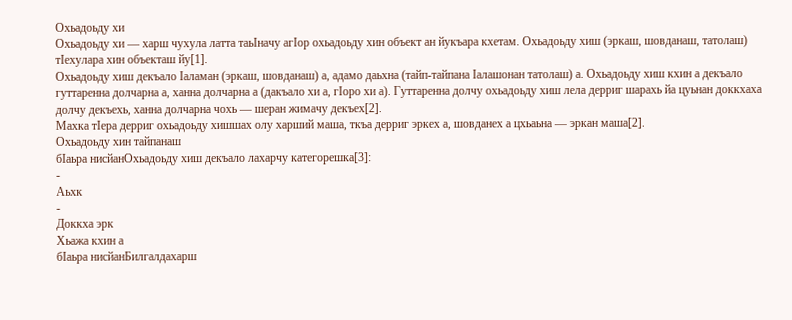Охьадоьду хи
Охьадоьду хи — харш чухула латта таьӀначу агӀор охьадоьду хин объект ан йукъара кхетам. Охьадоьду хиш (эркаш, шовданаш, татолаш) тӀехулара хин объекташ йу[1].
Охьадоьду хиш декъало Ӏаламан (эркаш, шовданаш) а, адамо даьхна (тайп-тайпана Ӏалашонан татолаш) а. Охьадоьду хиш кхин а декъало гуттаренна долчарна а, ханна долчарна а (дакъало хи а, гӀоро хи а). Гуттаренна долчу охьадоьду хиш лела дерриг шарахь йа цуьнан доккхаха долчу декъехь, ханна долчарна чохь — шеран жимачу декъех[2].
Махка тӀера дерриг охьадоьду хишшах олу харший маша, ткъа дерриг эркех а, шовданех а цхьаьна — эркан маша[2].
Охьадоьду хин тайпанаш
бӀаьра нисйанОхьадоьду хиш декъало лахарчу категорешка[3]:
-
Аьхк
-
Доккха эрк
Хьажа кхин а
бӀаьра нисйанБилгалдахарш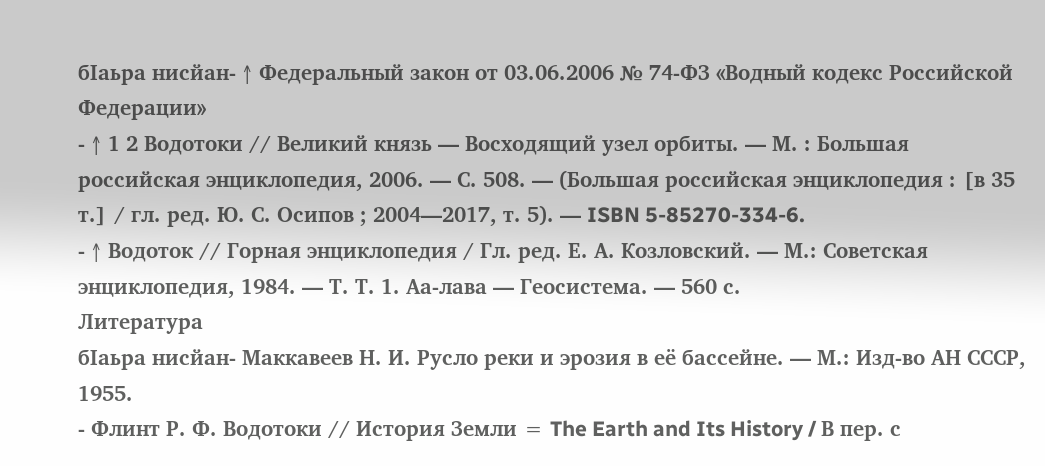бӀаьра нисйан- ↑ Федеральный закон от 03.06.2006 № 74-ФЗ «Водный кодекс Российской Федерации»
- ↑ 1 2 Водотоки // Великий князь — Восходящий узел орбиты. — М. : Большая российская энциклопедия, 2006. — С. 508. — (Большая российская энциклопедия : [в 35 т.] / гл. ред. Ю. С. Осипов ; 2004—2017, т. 5). — ISBN 5-85270-334-6.
- ↑ Водоток // Горная энциклопедия / Гл. ред. Е. А. Козловский. — М.: Советская энциклопедия, 1984. — Т. Т. 1. Аа-лава — Геосистема. — 560 с.
Литература
бӀаьра нисйан- Маккавеев Н. И. Русло реки и эрозия в её бассейне. — М.: Изд-во АН СССР, 1955.
- Флинт Р. Ф. Водотоки // История Земли = The Earth and Its History / В пер. с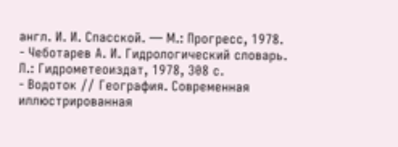англ. И. И. Спасской. — М.: Прогресс, 1978.
- Чеботарев А. И. Гидрологический словарь. Л.: Гидрометеоиздат, 1978, 308 с.
- Водоток // География. Современная иллюстрированная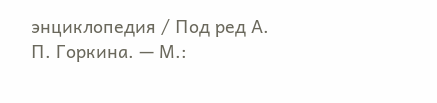энциклопедия / Под ред А. П. Горкина. — М.: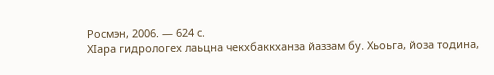Росмэн, 2006. — 624 с.
ХӀара гидрологех лаьцна чекхбаккханза йаззам бу. Хьоьга, йоза тодина,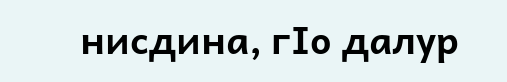нисдина, гӀо далур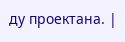ду проектана. |